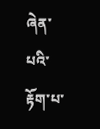ཞེན་པའི་རྟོག་པ་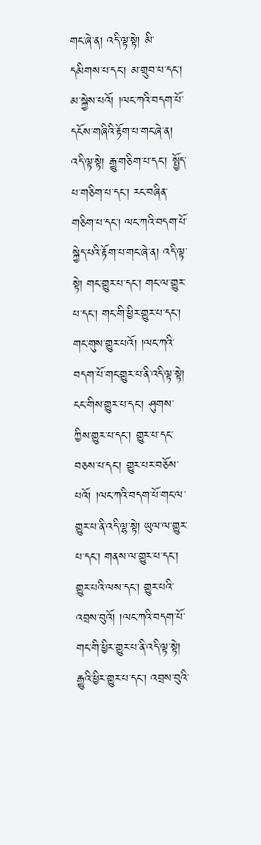གང་ཞེ་ན། འདི་ལྟ་སྟེ། མི་དམིགས་པ་དང་། མ་གྲུབ་པ་དང་། མ་སྐྱེས་པའོ། །ལང་ཀའི་བདག་པོ་དངོས་གཞིའི་རྟོག་པ་གང་ཞེ་ན། འདི་ལྟ་སྟེ། རྒྱུ་གཅིག་པ་དང་། སྤྱོད་པ་གཅིག་པ་དང་། རང་བཞིན་གཅིག་པ་དང་། ལང་ཀའི་བདག་པོ་སྐྱེད་པའི་རྟོག་པ་གང་ཞེ་ན། འདི་ལྟ་སྟེ། གང་གྱུར་པ་དང་། གང་ལ་གྱུར་པ་དང་། གང་གི་ཕྱིར་གྱུར་པ་དང་། གང་གུས་གྱུར་པའོ། །ལང་ཀའི་བདག་པོ་གང་གྱུར་པ་ནི་འདི་ལྟ་སྟེ། ངང་གིས་གྱུར་པ་དང་། ཤུགས་ཀྱིས་གྱུར་པ་དང་། གྱུར་པ་དང་བཅས་པ་དང་། གྱུར་པར་བཅོས་པའོ། །ལང་ཀའི་བདག་པོ་གང་ལ་གྱུར་པ་ནི་འདི་ལྷ་སྟེ། ཡུལ་ལ་གྱུར་པ་དང་། གནས་ལ་གྱུར་པ་དང་། གྱུར་པའི་ལས་དང་། གྱུར་པའི་འབྲས་བུའོ། །ལང་ཀའི་བདག་པོ་གང་གི་ཕྱིར་གྱུར་པ་ནི་འདི་ལྟ་སྟེ། རྒྱུའི་ཕྱིར་གྱུར་པ་དང་། འབྲས་བུའི་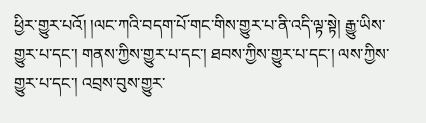ཕྱིར་གྱུར་པའོ། །ལང་ཀའི་བདག་པོ་གང་གིས་གྱུར་པ་ནི་འདི་ལྟ་སྟེ། རྒྱུ་ཡིས་གྱུར་པ་དང་། གནས་ཀྱིས་གྱུར་པ་དང་། ཐབས་ཀྱིས་གྱུར་པ་དང་། ལས་ཀྱིས་གྱུར་པ་དང་། འབྲས་བུས་གྱུར་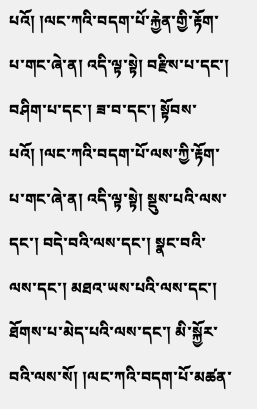པའོ། །ལང་ཀའི་བདག་པོ་རྐྱེན་གྱི་རྟོག་པ་གང་ཞེ་ན། འདི་ལྟ་སྟེ། བརྫིས་པ་དང་། བཤིག་པ་དང་། ཟ་བ་དང་། སྟོབས་པའོ། །ལང་ཀའི་བདག་པོ་ལས་ཀྱི་རྟོག་པ་གང་ཞེ་ན། འདི་ལྟ་སྟེ། སྡུས་པའི་ལས་དང་། བདེ་བའི་ལས་དང་། སྣང་བའི་ལས་དང་། མཐའ་ཡས་པའི་ལས་དང་། ཐོགས་པ་མེད་པའི་ལས་དང་། མི་སྐྱོར་བའི་ལས་སོ། །ལང་ཀའི་བདག་པོ་མཚན་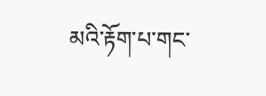མའི་རྟོག་པ་གང་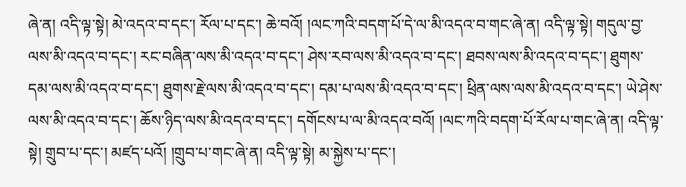ཞེ་ན། འདི་ལྟ་སྟེ། མེ་འདའ་བ་དང་། རོལ་པ་དང་། ཆེ་བའོ། །ལང་ཀའི་བདག་པོ་དེ་ལ་མི་འདའ་བ་གང་ཞེ་ན། འདི་ལྟ་སྟེ། གདུལ་བྱ་ལས་མི་འདའ་བ་དང་། རང་བཞིན་ལས་མི་འདའ་བ་དང་། ཤེས་རབ་ལས་མི་འདའ་བ་དང་། ཐབས་ལས་མི་འདའ་བ་དང་། ཐུགས་དམ་ལས་མི་འདའ་བ་དང་། ཐུགས་རྗེ་ལས་མི་འདའ་བ་དང་། དམ་པ་ལས་མི་འདའ་བ་དང་། ཕྲིན་ལས་ལས་མི་འདའ་བ་དང་། ཡེ་ཤེས་ལས་མི་འདའ་བ་དང་། ཆོས་ཉིད་ལས་མི་འདའ་བ་དང་། དགོངས་པ་ལ་མི་འདའ་བའོ། །ལང་ཀའི་བདག་པོ་རོལ་པ་གང་ཞེ་ན། འདི་ལྟ་སྟེ། གྲུབ་པ་དང་། མཛད་པའོ། །གྲུབ་པ་གང་ཞེ་ན། འདི་ལྟ་སྟེ། མ་སྐྱེས་པ་དང་།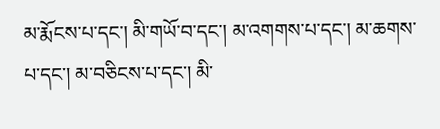མ་རྨོངས་པ་དང་། མི་གཡོ་བ་དང་། མ་འགགས་པ་དང་། མ་ཆགས་པ་དང་། མ་བཅིངས་པ་དང་། མི་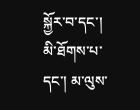སྐྱོར་བ་དང་། མི་ཐོགས་པ་དང་། མ་ལུས་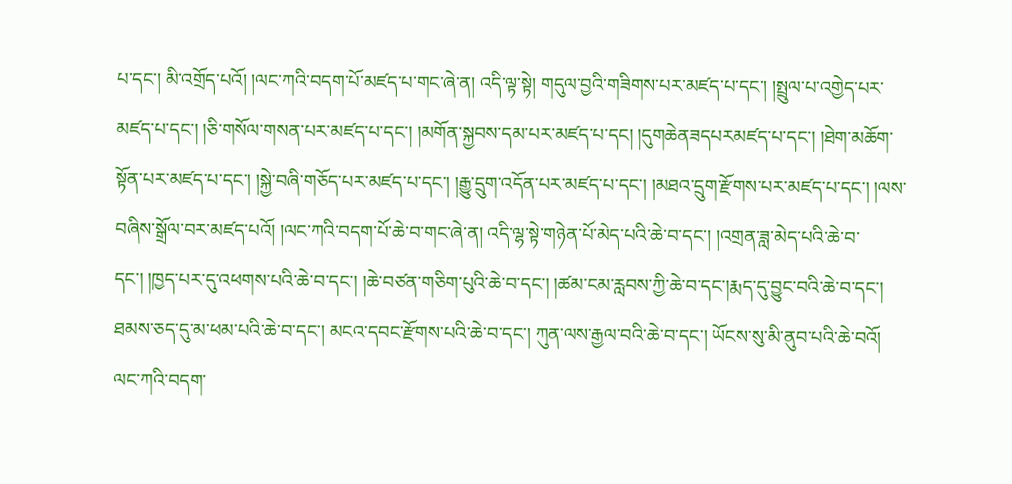པ་དང་། མི་འགྲོད་པའོ། །ལང་ཀའི་བདག་པོ་མཛད་པ་གང་ཞེ་ན། འདི་ལྟ་སྟེ། གདུལ་བྱའི་གཟིགས་པར་མཛད་པ་དང་། །སྤྲུལ་པ་འགྱེད་པར་མཛད་པ་དང་། །ཅི་གསོལ་གསན་པར་མཛད་པ་དང་། །མགོན་སྐྱབས་དམ་པར་མཛད་པ་དང། །དུགཆེནཟདཔརམཛད་པ་དང་། །ཐེག་མཆོག་སྟོན་པར་མཛད་པ་དང་། །སྐྱེ་བཞི་གཅོད་པར་མཛད་པ་དང་། །རྒྱུ་དྲུག་འདོན་པར་མཛད་པ་དང་། །མཐའ་དྲུག་རྫོགས་པར་མཛད་པ་དང་། །ལས་བཞིས་སྒྲོལ་བར་མཛད་པའོ། །ལང་ཀའི་བདག་པོ་ཆེ་བ་གང་ཞེ་ན། འདི་ལྷ་སྟེ་གཉེན་པོ་མེད་པའི་ཆེ་བ་དང་། །འགྲན་ཟླ་མེད་པའི་ཆེ་བ་དང་། །ཁྱད་པར་དུ་འཕགས་པའི་ཆེ་བ་དང་། །ཆེ་བཙན་གཅིག་པུའི་ཆེ་བ་དང་། །ཚམ་ངམ་རླབས་ཀྱི་ཆེ་བ་དང་།རྨད་དུ་བྱུང་བའི་ཆེ་བ་དང་། ཐམས་ཅད་དུ་མ་ཕམ་པའི་ཆེ་བ་དང་། མངའ་དབང་རྫོགས་པའི་ཆེ་བ་དང་། ཀུན་ལས་རྒྱལ་བའི་ཆེ་བ་དང་། ཡོངས་སུ་མི་ནུབ་པའི་ཆེ་བའོ། ལང་ཀའི་བདག་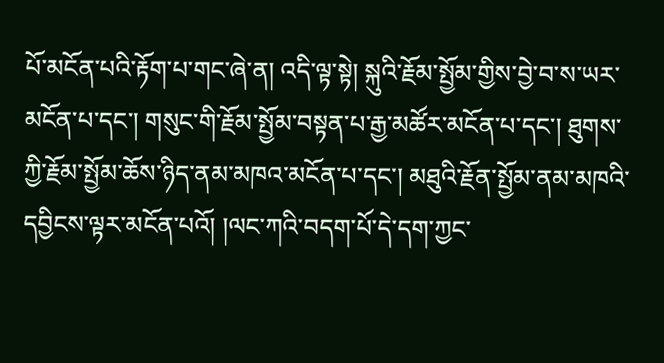པོ་མངོན་པའི་རྟོག་པ་གང་ཞེ་ན། འདི་ལྟ་སྟེ། སྐུའི་རྗོམ་སྤྱོམ་གྱིས་བྱེ་བ་ས་ཡར་མངོན་པ་དང་། གསུང་གི་རྗོམ་སྤྱོམ་བསྟན་པ་རྒྱ་མཚོར་མངོན་པ་དང་། ཐུགས་ཀྱི་རྗོམ་སྤྱོམ་ཆོས་ཉིད་ནམ་མཁའ་མངོན་པ་དང་། མཐུའི་རྗོན་སྤྱོམ་ནམ་མཁའི་དབྱིངས་ལྟར་མངོན་པའོ། །ལང་ཀའི་བདག་པོ་དེ་དག་ཀྱང་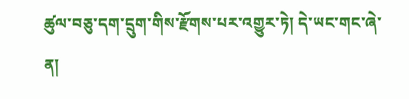ཚུལ་བཅུ་དག་དྲུག་གིས་རྫོགས་པར་འགྱུར་ཏེ། དེ་ཡང་གང་ཞེ་ན།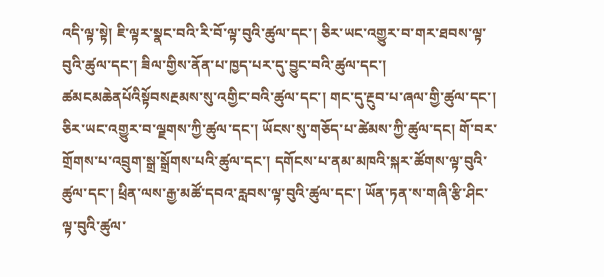འདི་ལྟ་སྟེ། ཇི་ལྟར་སྣང་བའི་རི་བོ་ལྟ་བུའི་ཚུལ་དང་། ཅིར་ཡང་འགྱུར་བ་གར་ཐབས་ལྟ་བུའི་ཚུལ་དང་། ཟིལ་གྱིས་ནོན་པ་ཁྱད་པར་དུ་བྱུང་བའི་ཚུལ་དང་། ཚམངམཆེནཔོའིསྟོབསརྔམས་སུ་འགྱིང་བའི་ཚུལ་དང་། གང་དུ་རྔུབ་པ་ཞལ་གྱི་ཚུལ་དང་། ཅིར་ཡང་འགྱུར་བ་ལྗགས་ཀྱི་ཚུལ་དང་། ཡོངས་སུ་གཅོད་པ་ཚེམས་ཀྱི་ཚུལ་དང། གོ་བར་གྲོགས་པ་འབྲུག་སྒྲ་སྒྲོགས་པའི་ཚུལ་དང་། དགོངས་པ་ནམ་མཁའི་སྐར་ཚོགས་ལྟ་བུའི་ཚུལ་དང་། ཕྲིན་ལས་རྒྱ་མཚོ་དབའ་རླབས་ལྟ་བུའི་ཚུལ་དང་། ཡོན་ཏན་ས་གཞི་རྩི་ཤིང་ལྟ་བུའི་ཚུལ་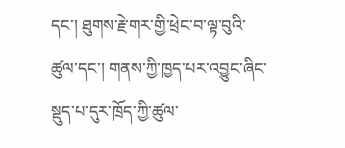དང་། ཐུགས་རྗེ་གར་གྱི་ཕྲེང་བ་ལྟ་བུའི་ཚུལ་དང་། གནས་ཀྱི་ཁྱད་པར་འབྱུང་ཞིང་སྡུད་པ་དུར་ཁྲོད་ཀྱི་ཚུལ་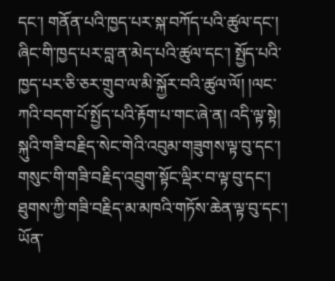དང་། གནོན་པའི་ཁྱད་པར་སྐ་བཀོད་པའི་ཚུལ་དང་། ཞིང་གི་ཁྱད་པར་བླ་ན་མེད་པའི་ཚུལ་དང་། སྤྱོད་པའི་ཁྱད་པར་ཅི་ཅར་གྲུབ་ལ་མི་སྐྱོར་བའི་ཚུལ་ལོ། །ལང་ཀའི་བདག་པོ་སྤྱོད་པའི་རྟོག་པ་གང་ཞེ་ན། འདི་ལྟ་སྟེ། སྐུའི་གཟི་བརྗིད་སེང་གེའི་འབུམ་གཟུགས་ལྟ་བུ་དང་། གསུང་གི་གཟི་བརྗིད་འབྲུག་སྟོང་ལྡིར་བ་ལྟ་བུ་དང་། ཐུགས་ཀྱི་གཟི་བརྗིད་མ་མཁའི་གཏོས་ཆེན་ལྟ་བུ་དང་། ཡོན་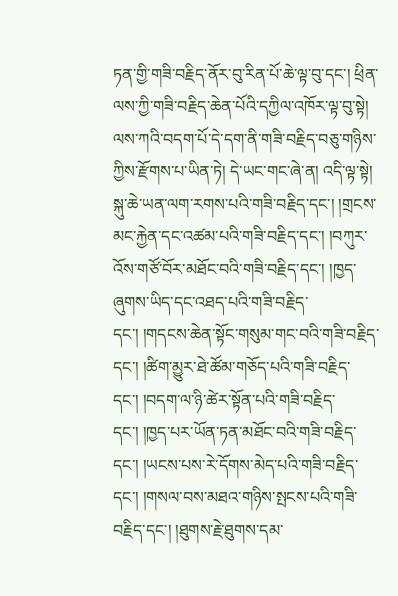ཏན་གྱི་གཟི་བརྗིད་ནོར་བུ་རིན་པོ་ཆེ་ལྟ་བུ་དང་། ཕྲིན་ལས་ཀྱི་གཟི་བརྗིད་ཆེན་པོའི་དཀྱིལ་འཁོར་ལྟ་བུ་སྟེ། ལས་ཀའི་བདག་པོ་དེ་དག་ནི་གཟི་བརྗིད་བཅུ་གཉིས་ཀྱིས་རྫོགས་པ་ཡིན་ཏེ། དེ་ཡང་གང་ཞེ་ན། འདི་ལྟ་སྟེ། སྐུ་ཆེ་ཡན་ལག་རགས་པའི་གཟི་བརྗིད་དང་། །གྲངས་མང་རྐྱེན་དང་འཚམ་པའི་གཟི་བརྗིད་དང་། །བཀུར་འོས་གཙོ་བོར་མཐོང་བའི་གཟི་བརྗིད་དང་། །ཁྱད་ཞུགས་ཡིད་དང་འཐད་པའི་གཟི་བརྗིད་དང་། །གདངས་ཆེན་སྟོང་གསུམ་གང་བའི་གཟི་བརྗིད་དང་། །ཚིག་མྱུར་ཐེ་ཚོམ་གཅོད་པའི་གཟི་བརྗིད་དང་། །བདག་ལ་ཉི་ཚེར་སྟོན་པའི་གཟི་བརྗིད་དང་། །ཁྱད་པར་ཡོན་ཏན་མཐོང་བའི་གཟི་བརྗིད་དང་། །ཡངས་པས་རེ་དོགས་མེད་པའི་གཟི་བརྗིད་དང་། །གསལ་བས་མཐའ་གཉིས་སྤངས་པའི་གཟི་བརྗིད་དང་། །ཐུགས་རྗེ་ཐུགས་དམ་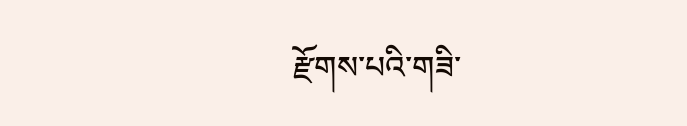རྫོགས་པའི་གཟི་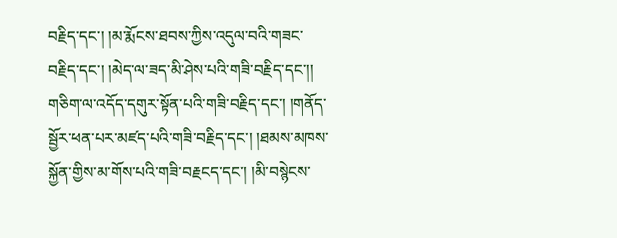བརྗིད་དང་། །མ་རྨོངས་ཐབས་ཀྱིས་འདུལ་བའི་གཟང་བརྗིད་དང་། །མེད་ལ་ཟད་མི་ཤེས་པའི་གཟི་བརྗིད་དང་།། གཅིག་ལ་འདོད་དགུར་སྟོན་པའི་གཟི་བརྗིད་དང་། །གནོད་སྦྱོར་ཕན་པར་མཛད་པའི་གཟི་བརྗིད་དང་། །ཐམས་མཁས་སྐྱོན་གྱིས་མ་གོས་པའི་གཟི་བརྗངད་དང་། །མི་བསྙེངས་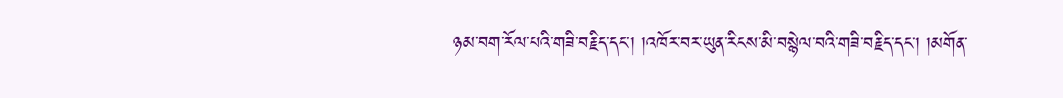ཉམ་བག་རོལ་པའི་གཟི་བརྗིད་དང་། །འཁོར་བར་ཡུན་རིངས་མི་བསྙེལ་བའི་གཟི་བརྗིད་དང་། །མགོན་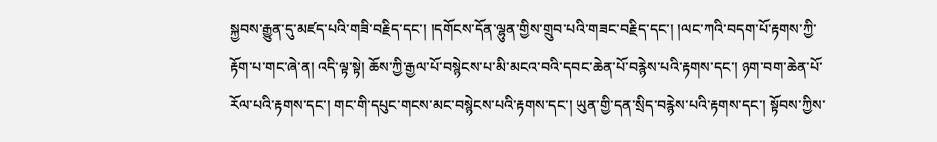སྐྱབས་རྒྱུན་དུ་མཛད་པའི་གཟི་བརྗིད་དང་། །དགོངས་དོན་ལྷུན་གྱིས་གྲུབ་པའི་གཟང་བརྗིད་དང་། །ལང་ཀའི་བདག་པོ་རྟགས་ཀྱི་རྟོག་པ་གང་ཞེ་ན། འདི་ལྟ་སྟེ། ཆོས་ཀྱི་རྒྱལ་པོ་བསྙེངས་པ་མི་མངའ་བའི་དབང་ཆེན་པོ་བརྙེས་པའི་རྟགས་དང་། ཉག་བག་ཆེན་པོ་རོལ་པའི་རྟགས་དང་། གང་གི་དཔུང་གངས་མང་བསྙེངས་པའི་རྟགས་དང་། ཡུན་གྱི་དན་སྲིད་བརྙེས་པའི་རྟགས་དང་། སྟོབས་ཀྱིས་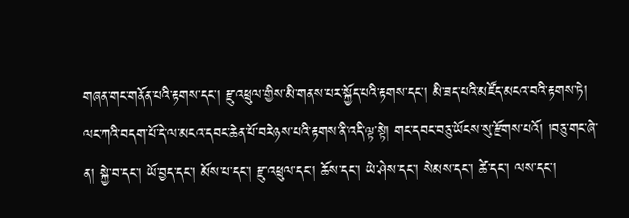གཞན་གང་གནོན་པའི་རྟགས་དང་། རྫུ་འཕྲུལ་གྱིས་མི་གནས་པར་སྐྱོད་པའི་རྟགས་དང་། མི་ཟད་པའི་མཛོད་མངའ་བའི་རྟགས་ཏེ། ལང་ཀའི་བདག་པོ་དེ་ལ་མངའ་དབང་ཆེན་པོ་བརེཉས་པའི་རྟགས་ནི་འདི་ལྟ་སྟེ། གང་དབང་བཅུ་ཡོངས་སུ་རྫོགས་པའོ། །བཅུ་གང་ཞེ་ན། སྐྱེ་བ་དང་། ཡོ་བྱད་དང་། མོས་པ་དང་། རྫུ་འཕྲུལ་དང་། ཆོས་དང་། ཡེ་ཤེས་དང་། སེམས་དང་། ཚེ་དང་། ལས་དང་།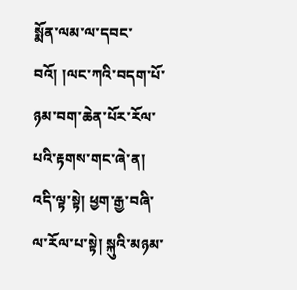སྨོན་ལམ་ལ་དབང་བའོ། །ལང་ཀའི་བདག་པོ་ཉམ་བག་ཆེན་པོར་རོལ་པའི་རྟགས་གང་ཞེ་ན། འདི་ལྟ་སྟེ། ཕྱག་རྒྱ་བཞི་ལ་རོལ་པ་སྟེ། སྐུའི་མཉམ་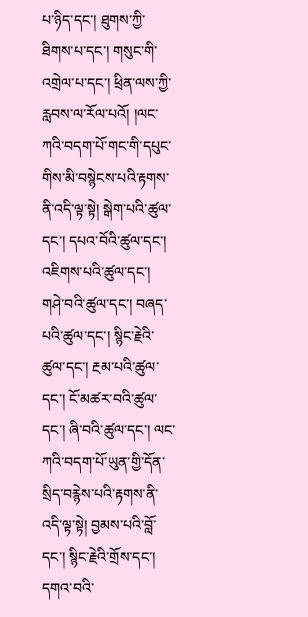པ་ཉིད་དང་། ཐུགས་ཀྱི་ཐིགས་པ་དང་། གསུང་གི་འགྲེལ་པ་དང་། ཕྲིན་ལས་ཀྱི་རླབས་ལ་རོལ་པའོ། །ལང་ཀའི་བདག་པོ་གང་གི་དཔུང་གིས་མི་བསྙེངས་པའི་རྟགས་ནི་འདི་ལྟ་སྟེ། སྒེག་པའི་ཚུལ་དང་། དཔའ་བོའི་ཚུལ་དང་། འཇིགས་པའི་ཚུལ་དང་། གཤེ་བའི་ཚུལ་དང་། བཞད་པའི་ཚུལ་དང་། སྙིང་རྗེའི་ཚུལ་དང་། རྔམ་པའི་ཚུལ་དང་། ངོ་མཚར་བའི་ཚུལ་དང་། ཞི་བའི་ཚུལ་དང་། ལང་ཀའི་བདག་པོ་ཡུན་གྱི་དོན་སྲིད་བརྙེས་པའི་རྟགས་ནི་འདི་ལྟ་སྟེ། བྱམས་པའི་བློ་དང་། སྙིང་རྗེའི་གྲོས་དང་། དགའ་བའི་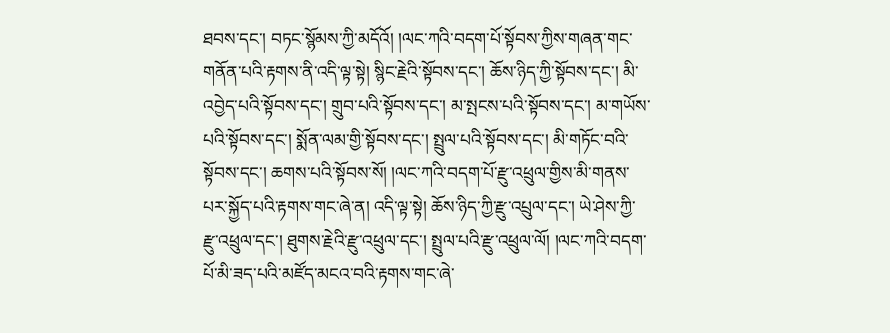ཐབས་དང་། བཏང་སྙོམས་ཀྱི་མདོའོ། །ལང་ཀའི་བདག་པོ་སྟོབས་ཀྱིས་གཞན་གང་གནོན་པའི་རྟགས་ནི་འདི་ལྟ་སྟེ། སྙིང་རྗེའི་སྟོབས་དང་། ཆོས་ཉིད་ཀྱི་སྟོབས་དང་། མི་འབྱེད་པའི་སྟོབས་དང་། གྲུབ་པའི་སྟོབས་དང་། མ་སྤངས་པའི་སྟོབས་དང་། མ་གཡོས་པའི་སྟོབས་དང་། སྨོན་ལམ་གྱི་སྟོབས་དང་། སྤྲུལ་པའི་སྟོབས་དང་། མི་གཏོང་བའི་སྟོབས་དང་། ཆགས་པའི་སྟོབས་སོ། །ལང་ཀའི་བདག་པོ་རྫུ་འཕྲུལ་གྱིས་མི་གནས་པར་སྐྱོད་པའི་རྟགས་གང་ཞེ་ན། འདི་ལྟ་སྟེ། ཆོས་ཉིད་ཀྱི་རྫུ་འཔྲུལ་དང་། ཡེ་ཤེས་ཀྱི་རྫུ་འཕྲུལ་དང་། ཐུགས་རྗེའི་རྫུ་འཕྲུལ་དང་། སྤྲུལ་པའི་རྫུ་འཕྲུལ་ལོ། །ལང་ཀའི་བདག་པོ་མི་ཟད་པའི་མཛོད་མངའ་བའི་རྟགས་གང་ཞེ་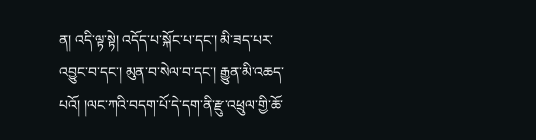ན། འདི་ལྟ་སྟེ། འདོད་པ་སྐོང་པ་དང་། མི་ཟད་པར་འབྱུང་བ་དང་། མུན་བ་སེལ་བ་དང་། རྒྱུན་མི་འཆད་པའོ། །ལང་ཀའི་བདག་པོ་དེ་དག་ནི་རྫུ་འཕྲུལ་གྱི་ཆོ་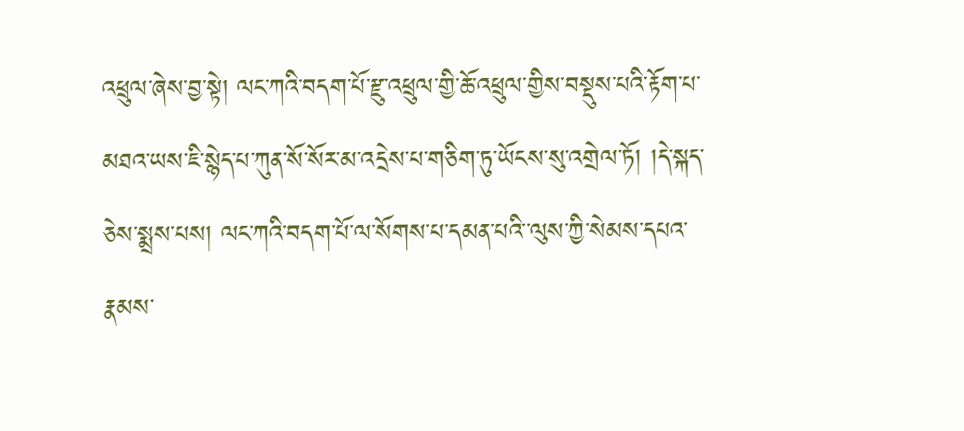འཕྲུལ་ཞེས་བྱ་སྟེ། ལང་ཀའི་བདག་པོ་རྫུ་འཕྲུལ་གྱི་ཆོ་འཕྲུལ་གྱིས་བསྡུས་པའི་རྟོག་པ་མཐའ་ཡས་ཇི་སྙེད་པ་ཀུན་སོ་སོར་མ་འདྲེས་པ་གཅིག་ཏུ་ཡོངས་སུ་འགྲེལ་ཏོ། །དེ་སྐད་ཅེས་སྨྲས་པས། ལང་ཀའི་བདག་པོ་ལ་སོགས་པ་དམན་པའི་་ལུས་ཀྱི་སེམས་དཔའ་རྣམས་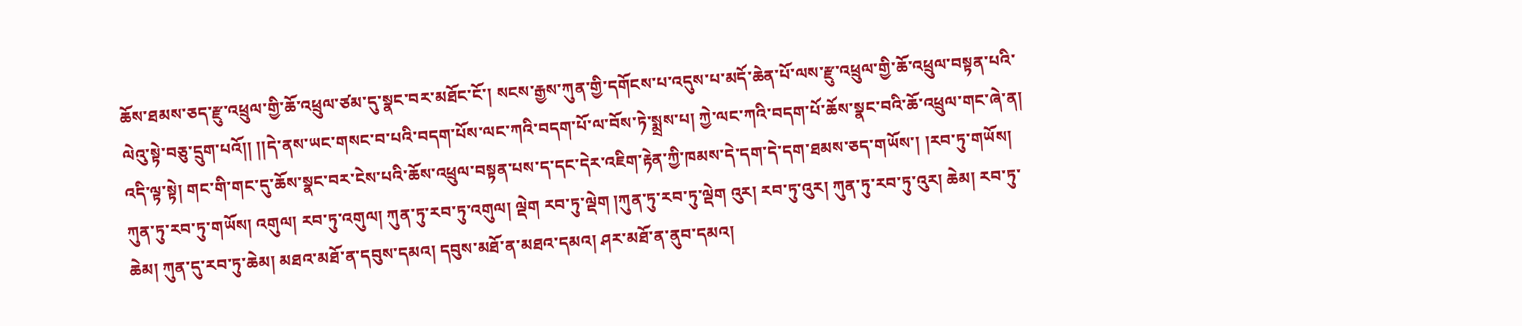ཆོས་ཐམས་ཅད་རྫུ་འཕྲུལ་གྱི་ཆོ་འཕྲུལ་ཙམ་དུ་སྣང་བར་མཐོང་ངོ་། སངས་རྒྱས་ཀུན་གྱི་དགོངས་པ་འདུས་པ་མདོ་ཆེན་པོ་ལས་རྫུ་འཕྲུལ་གྱི་ཆོ་འཕྲུལ་བསྟན་པའི་ལེའུ་སྟེ་བཅུ་དྲུག་པའོ།། །།དེ་ནས་ཡང་གསང་བ་པའི་བདག་པོས་ལང་ཀའི་བདག་པོ་ལ་བོས་ཏེ་སྨྲས་པ། ཀྱེ་ལང་ཀའི་བདག་པོ་ཆོས་སྣང་བའི་ཆོ་འཕྲུལ་གང་ཞེ་ན། འདི་ལྟ་སྟེ། གང་གི་གང་དུ་ཆོས་སྣང་བར་ངེས་པའི་ཆོས་འཕྲུལ་བསྟན་པས་ད་དང་དེར་འཇིག་རྟེན་ཀྱི་ཁམས་དེ་དག་དེ་དག་ཐམས་ཅད་གཡོས་། །རབ་ཏུ་གཡོས། ཀུན་ཏུ་རབ་ཏུ་གཡོས། འགུལ། རབ་ཏུ་འགུལ། ཀུན་ཏུ་རབ་ཏུ་འགུལ། ལྡེག རབ་ཏུ་ལྡེག །ཀུན་ཏུ་རབ་ཏུ་ལྡེག འུར། རབ་ཏུ་འུར། ཀུན་ཏུ་རབ་ཏུ་འུར། ཆེམ། རབ་ཏུ་ཆེམ། ཀུན་དུ་རབ་ཏུ་ཆེམ། མཐའ་མཐོ་ན་དབུས་དམའ། དབུས་མཐོ་ན་མཐའ་དམའ། ཤར་མཐོ་ན་ནུབ་དམའ།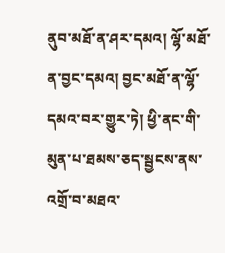ནུབ་མཐོ་ན་ཤར་དམའ། ལྷོ་མཐོ་ན་བྱང་དམའ། བྱང་མཐོ་ན་ལྷོ་དམའ་བར་གྱུར་ཏེ། ཕྱི་ནང་གི་མུན་པ་ཐམས་ཅད་སྦྱངས་ནས་འགྲོ་བ་མཐའ་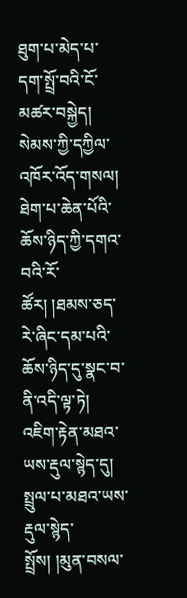ཐུག་པ་མེད་པ་དག་སྤྲོ་བའི་ངོ་མཚར་བསྐྱེད། སེམས་ཀྱི་དཀྱིལ་འཁོར་འོད་གསལ། ཐེག་པ་ཆེན་པོའི་ཆོས་ཉིད་ཀྱི་དགའ་བའི་རོ་ཚོར། །ཐམས་ཅད་རེ་ཞིང་དམ་པའི་ཆོས་ཉིད་དུ་སྣང་བ་ནི་འདི་ལྟ་ཏེ། འཇིག་རྟེན་མཐའ་ཡས་རྡུལ་སྙེད་དུ། སྤྲུལ་པ་མཐའ་ཡས་རྡུལ་སྙེད་སྤྲོས། །མུན་བསལ་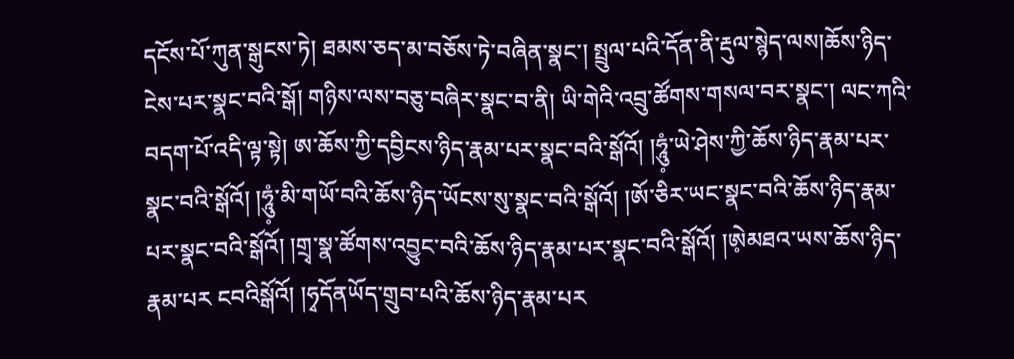དངོས་པོ་ཀུན་སྒུངས་ཏེ། ཐམས་ཅད་མ་བཅོས་ཏེ་བཞིན་སྣང་། སྤྲུལ་པའི་དོན་ནི་རྡུལ་སྙེད་ལས།ཆོས་ཉིད་ངེས་པར་སྣང་བའི་སྒོ། གཉིས་ལས་བཅུ་བཞིར་སྣང་བ་ནི། ཡི་གེའི་འབྲུ་ཚོགས་གསལ་བར་སྣང་། ལང་ཀའི་བདག་པོ་འདི་ལྟ་སྟེ། ཨ་ཆོས་ཀྱི་དབྱིངས་ཉིད་རྣམ་པར་སྣང་བའི་སྒོའོ། །ཧཱུཾ༷་ཡེ་ཤེས་ཀྱི་ཆོས་ཉིད་རྣམ་པར་སྣང་བའི་སྒོའོ། །ཧཱུཾ༷་མི་གཡོ་བའི་ཆོས་ཉིད་ཡོངས་སུ་སྣང་བའི་སྒོའོ། །ཨོ་ཅིར་ཡང་སྣང་བའི་ཆོས་ཉིད་རྣམ་པར་སྣང་བའི་སྒོའོ། །གྲྭ་སྣ་ཚོགས་འབྱུང་བའི་ཆོས་ཉིད་རྣམ་པར་སྣང་བའི་སྒོའོ། །ཨེ༷མཐའ་ཡས་ཆོས་ཉིད་རྣམ་པར ངབའིསྒོའོ། །ཧྭདོནཡོད་གྲུབ་པའི་ཆོས་ཉིད་རྣམ་པར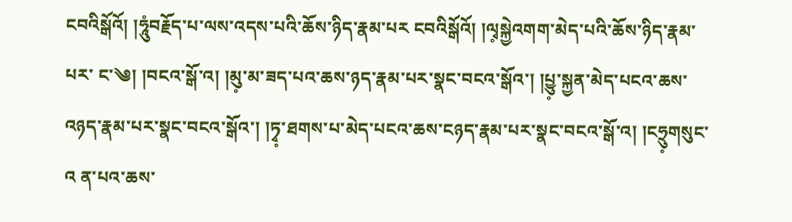ངབའིསྒོའོ། །ཧཱུཾབརྗོད་པ་ལས་འདས་པའི་ཆོས་ཉིད་རྣམ་པར ངབའིསྒོའོ། །ལྭ༷སྐྱེའགག་མེད་པའི་ཆོས་ཉིད་རྣམ་པར་ ང་༄། །བངའ་སྒོ་འ། །མུ༷་མ་ཟད་པའ་ཆས་ཉད་རྣམ་པར་སྣང་བངའ་སྒོའ་། །པྱུ༷་སྐྱན་མེད་པངའ་ཆས་འཉད་རྣམ་པར་སྣང་བངའ་སྒོའ་། །ཏྭ༷་ཐགས་པ་མེད་པངའ་ཆས་ངཉད་རྣམ་པར་སྣང་བངའ་སྒོ་འ། །ངཧྲུ༷གསུང་འ ན་པའ་ཆས་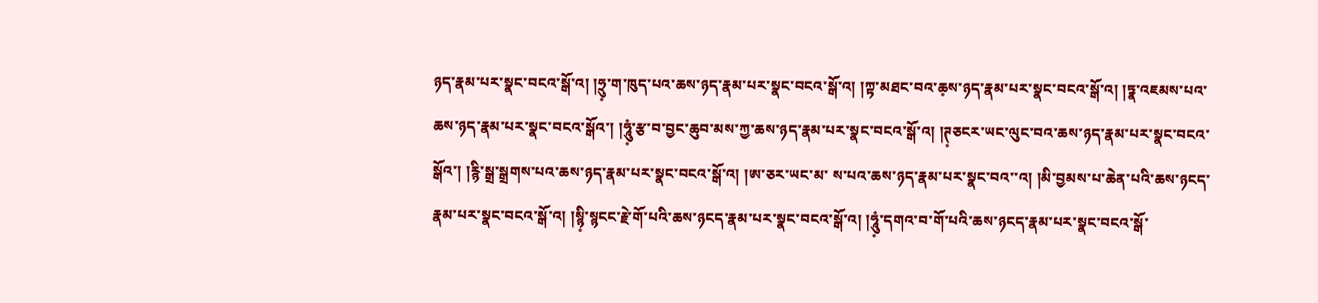ཉད་རྣམ་པར་སྣང་བངའ་སྒོ་འ། །ཧྲུ༷་ག་ཁུད་པའ་ཆས་ཉད་རྣམ་པར་སྣང་བངའ་སྒོ་འ། །ཀྟ་མཐང་བའ་ཆ༷ས་ཉད་རྣམ་པར་སྣང་བངའ་སྒོ་འ། །ཏྣ་འཇམས་པའ་ཆས་ཉད་རྣམ་པར་སྣང་བངའ་སྒོའ་། །ཧཱུཾ༷་རྩ་བ་བྱང་ཆུབ་མས་ཀྱ་ཆས་ཉད་རྣམ་པར་སྣང་བངའ་སྒོ་འ། །ཊ༷ཅངར་ཡང་ལུང་བའ་ཆས་ཉད་རྣམ་པར་སྣང་བངའ་སྒོའ་། །རྙི་སྒྲ་སྒྲགས་པའ་ཆས་ཉད་རྣམ་པར་སྣང་བངའ་སྒོ་འ། །ཨ་ཅར་ཡང་མ་ ས་པའ་ཆས་ཉད་རྣམ་པར་སྣང་བའ་་འ། །མི་བྱམས་པ་ཆེན་པའི་ཆས་ཉངད་རྣམ་པར་སྣང་བངའ་སྒོ་འ། །སྙི༷་སྙངང་རྗེ་གོ་པའི་ཆས་ཉངད་རྣམ་པར་སྣང་བངའ་སྒོ་འ། །ཧཱུཾ༷་དགའ་བ་གོ་པའི་ཆས་ཉངད་རྣམ་པར་སྣང་བངའ་སྒོ་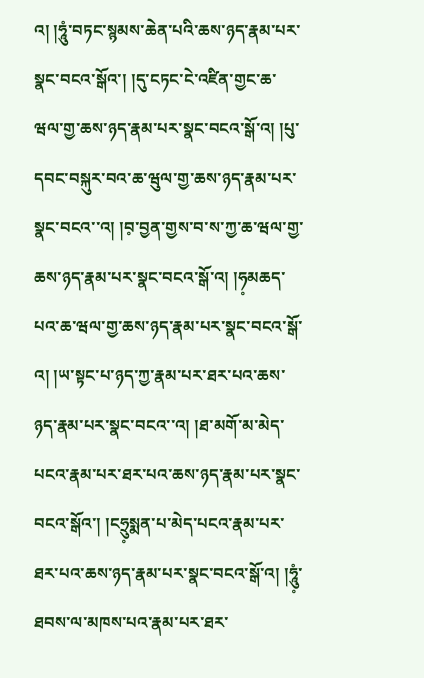འ། །ཧཱུཾ་བཏང་སྙམས་ཆེན་པའི་ཆས་ཉད་རྣམ་པར་སྣང་བངའ་སྒོའ་། །དུ་ངཏང་ངེ་འཛིན་གྱང་ཆ་ཝལ་གྱ་ཆས་ཉད་རྣམ་པར་སྣང་བངའ་སྒོ་འ། །པུ་དབང་བསྐུར་བའ་ཆ་ཝུལ་གྱ་ཆས་ཉད་རྣམ་པར་སྣང་བངའ་་འ། །བ༷་བྱན་གྱས་བ་ས་ཀྱ་ཆ་ཝལ་གྱ་ཆས་ཉད་རྣམ་པར་སྣང་བངའ་སྒོ་འ། །ཧ༷མཆད་པའ་ཆ་ཝལ་གྱ་ཆས་ཉད་རྣམ་པར་སྣང་བངའ་སྒོ་འ། །ཡ་སྟང་པ་ཉད་ཀྱ་རྣམ་པར་ཐར་པའ་ཆས་ཉད་རྣམ་པར་སྣང་བངའ་་འ། །ཐ་མགོ་མ་མེད་པངའ་རྣམ་པར་ཐར་པའ་ཆས་ཉད་རྣམ་པར་སྣང་བངའ་སྒོའ་། །ངཧྲུ༷སྨན་པ་མེད་པངའ་རྣམ་པར་ཐར་པའ་ཆས་ཉད་རྣམ་པར་སྣང་བངའ་སྒོ་འ། །ཧཱུཾ༷་ཐབས་ལ་མཁས་པའ་རྣམ་པར་ཐར་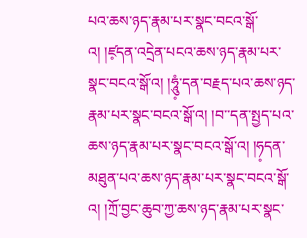པའ་ཆས་ཉད་རྣམ་པར་སྣང་བངའ་སྒོ་འ། །ཛ༷དན་འདྲེན་པངའ་ཆས་ཉད་རྣམ་པར་སྣང་བངའ་སྒོ་འ། །ཧཱུཾ༷་དན་བརྗད་པའ་ཆས་ཉད་རྣམ་པར་སྣང་བངའ་སྒོ་འ། །བ་་དན་སྤྱད་པའ་ཆས་ཉད་རྣམ་པར་སྣང་བངའ་སྒོ་འ། །ཧ༷དན་མཐུན་པའ་ཆས་ཉད་རྣམ་པར་སྣང་བངའ་སྒོ་འ། །ཀྲོ་བྱང་ཆུབ་ཀྱ་ཆས་ཉད་རྣམ་པར་སྣང་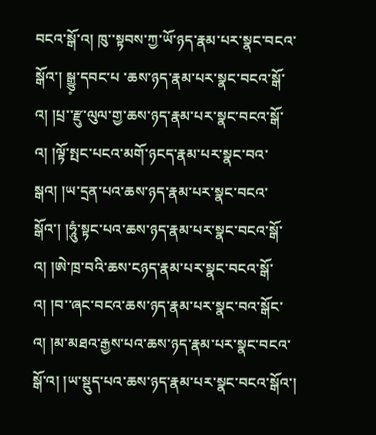བངའ་སྒོ་འ། ཁུ་་སྟབས་ཀྱ་ཡོ་ཉད་རྣམ་པར་སྣང་བངའ་སྒོའ་། སྒྱུ༷་དབང་པ ་ཆས་ཉད་རྣམ་པར་སྣང་བངའ་སྒོ་འ། །པྲ་་རྫུ་ལུལ་གྱ་ཆས་ཉད་རྣམ་པར་སྣང་བངའ་སྒོ་འ། །ལྟོ་སྤང་པངའ་མགོ་ཉངད་རྣམ་པར་སྣང་བའ་སྒའ། །ཡ་དྲན་པའ་ཆས་ཉད་རྣམ་པར་སྣང་བངའ་སྒོའ་། །ཧཱུཾ་སྟང་པའ་ཆས་ཉད་རྣམ་པར་སྣང་བངའ་སྒོ་འ། །ཨེ་ཁྲ་བའི་ཆས་ངཉད་རྣམ་པར་སྣང་བངའ་སྒོ་འ། །བ་་ཞང་བངའ་ཆས་ཉད་རྣམ་པར་སྣང་བའ་སྒོང་འ། །མ་མཐའ་རྒྱས་པའ་ཆས་ཉད་རྣམ་པར་སྣང་བངའ་སྒོ་འ། །ཡ་སྡུད་པའ་ཆས་ཉད་རྣམ་པར་སྣང་བངའ་སྒོའ་།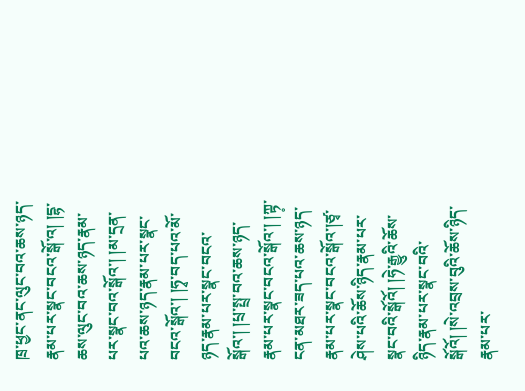ཁྲ་ཕྱང་ནང་ལུང་བའ་ཆས་ཉད་རྣམ་པར་སྣང་བངའ་སྒོ་འ། །དྷ་ཆས་ལུང་བའ་ཆས་ཉད་རྣམ་པར་སྣང་བའ་སྒོའ་། །མ་དྲན་པའ་ཆས་ཉད་རྣམ་པར་སྣང་བངའ་སྒོའ་། །ཧྭ་བད་པའ་མོ་ཉད་རྣམ་པར་སྣང་བངའ་སྒོའ་། །པྲ་སྤྲ་བའ་ཆས་ཉད་རྣམ་པར་སྣང་བངའ་སྒོའ་། །ཀྟ༷་ངན་མཐར་ཟད་པའ་ཆས་ཉད་རྣམ་པར་སྣང་བངའ་སྒོའ་།ཙྭ་ཤེས་པའི་ཆོས་ཉིད་རྣམ་པར་སྣང་བའི་སྒོའོ། །ཧེ་རྒྱུའི་ཆོས་ཉིད་རྣམ་པར་སྣང་བའི་སྒོའོ། །སེ་འབྲས་བུའི་ཆོས་ཉིད་རྣམ་པར་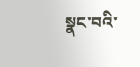སྣང་བའི་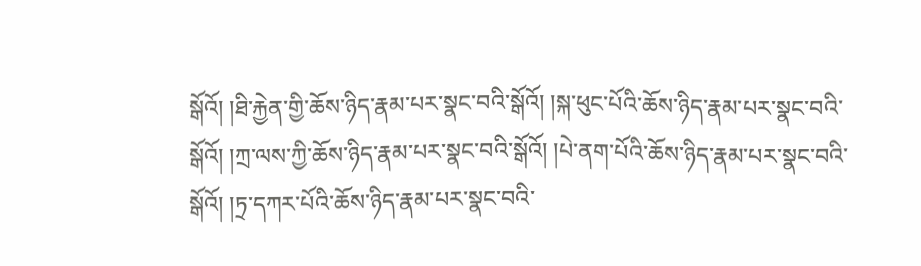སྒོའོ། །ཐི་རྐྱེན་གྱི་ཆོས་ཉིད་རྣམ་པར་སྣང་བའི་སྒོའོ། །སྐ་ཕུང་པོའི་ཆོས་ཉིད་རྣམ་པར་སྣང་བའི་སྒོའོ། །ཀྲ་ལས་ཀྱི་ཆོས་ཉིད་རྣམ་པར་སྣང་བའི་སྒོའོ། །པེ་ནག་པོའི་ཆོས་ཉིད་རྣམ་པར་སྣང་བའི་སྒོའོ། །ཏྲ་དཀར་པོའི་ཆོས་ཉིད་རྣམ་པར་སྣང་བའི་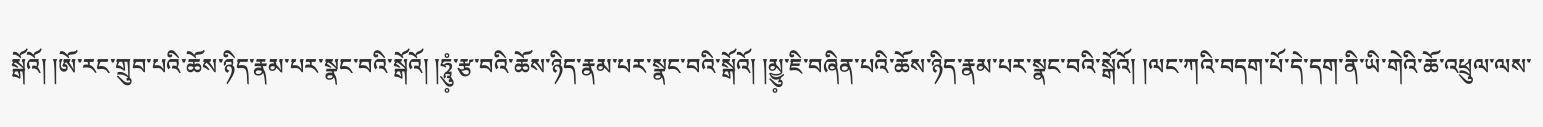སྒོའོ། །ཨོ་རང་གྲུབ་པའི་ཆོས་ཉིད་རྣམ་པར་སྣང་བའི་སྒོའོ། །ཧཱུཾ༷་རྩ་བའི་ཆོས་ཉིད་རྣམ་པར་སྣང་བའི་སྒོའོ། །མྱུ༷་ཇི་བཞིན་པའི་ཆོས་ཉིད་རྣམ་པར་སྣང་བའི་སྒོའོ། །ལང་ཀའི་བདག་པོ་དེ་དག་ནི་ཡི་གེའི་ཆོ་འཕྲུལ་ལས་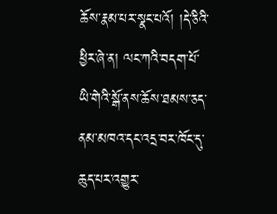ཆོས་རྣམ་པར་སྣང་པའོ། །དེ་ཅིའི་ཕྱིར་ཞེ་ན། ལང་ཀའི་བདག་པོ་ཡི་གེའི་སྒོ་ནས་ཆོས་ཐམས་ཅད་ནམ་མཁའ་དང་འདྲ་བར་ཁོང་དུ་ཆུད་པར་འགྱུར་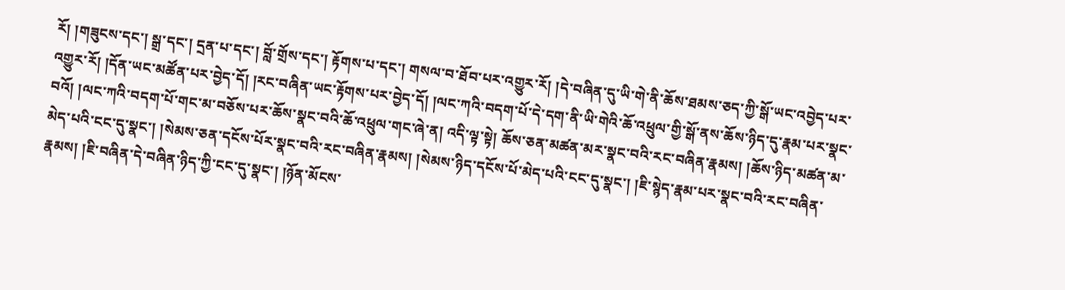རོ། །གཟུངས་དང་། སྒྲ་དང་། དྲན་པ་དང་། བློ་གྲོས་དང་། རྟོགས་པ་དང་། གསལ་བ་ཐོབ་པར་འགྱུར་རོ། །དེ་བཞིན་དུ་ཡི་གེ་ནི་ཆོས་ཐམས་ཅད་ཀྱི་སྒོ་ཡང་འབྱེད་པར་འགྱུར་རོ། །དོན་ཡང་མཚོན་པར་བྱེད་དོ། །རང་བཞིན་ཡང་རྟོགས་པར་བྱེད་དོ། །ལང་ཀའི་བདག་པོ་དེ་དག་ནི་ཡི་གེའི་ཆོ་འཕྲུལ་གྱི་སྒོ་ནས་ཆོས་ཉིད་དུ་རྣམ་པར་སྣང་བའོ། །ལང་ཀའི་བདག་པོ་གང་མ་བཅོས་པར་ཆོས་སྣང་བའི་ཆོ་འཕྲུལ་གང་ཞེ་ན། འདི་ལྟ་སྟེ། ཆོས་ཅན་མཚན་མར་སྣང་བའི་རང་བཞིན་རྣམས། །ཆོས་ཉིད་མཚན་མ་མེད་པའི་ངང་དུ་སྣང་། །སེམས་ཅན་དངོས་པོར་སྣང་བའི་རང་བཞིན་རྣམས། །སེམས་ཉིད་དངོས་པོ་མེད་པའི་ངང་དུ་སྣང་། །ཇི་སྙེད་རྣམ་པར་སྣང་བའི་རང་བཞིན་རྣམས། །ཇི་བཞིན་དེ་བཞིན་ཉིད་ཀྱི་ངང་དུ་སྣང་། །ཉོན་མོངས་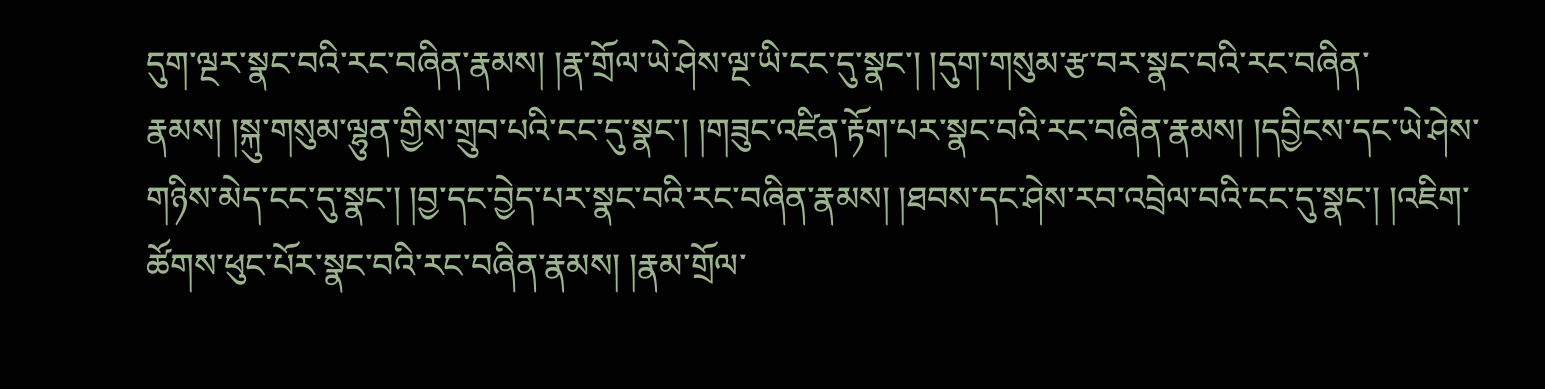དུག་ལྔར་སྣང་བའི་རང་བཞིན་རྣམས། །རྣ་གྲོལ་ཡེ་ཤེས་ལྔ་ཡི་ངང་དུ་སྣང་། །དུག་གསུམ་རྩ་བར་སྣང་བའི་རང་བཞིན་རྣམས། །སྐུ་གསུམ་ལྷུན་གྱིས་གྲུབ་པའི་ངང་དུ་སྣང་། །གཟུང་འཛིན་རྟོག་པར་སྣང་བའི་རང་བཞིན་རྣམས། །དབྱིངས་དང་ཡེ་ཤེས་གཉིས་མེད་ངང་དུ་སྣང་། །བྱ་དང་བྱེད་པར་སྣང་བའི་རང་བཞིན་རྣམས། །ཐབས་དང་ཤེས་རབ་འབྲེལ་བའི་ངང་དུ་སྣང་། །འཇིག་ཚོགས་ཕུང་པོར་སྣང་བའི་རང་བཞིན་རྣམས། །རྣམ་གྲོལ་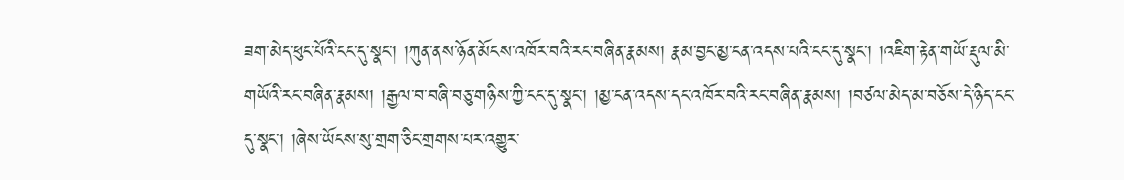ཟག་མེད་ཕུང་པོའི་ངང་དུ་སྣང་། །ཀུན་ནས་ཉོན་མོངས་འཁོར་བའི་རང་བཞིན་རྣམས། རྣམ་བྱང་མྱ་ངན་འདས་པའི་ངང་དུ་སྣང་། །འཇིག་རྟེན་གཡོ་རྡུལ་མི་གཡོའི་རང་བཞིན་རྣམས། །རྒྱལ་བ་བཞི་བཅུ་གཉིས་ཀྱི་ངང་དུ་སྣང་། །མྱ་ངན་འདས་དང་འཁོར་བའི་རང་བཞིན་རྣམས། །བཙལ་མེད་མ་བཅོས་དེ་ཉིད་ངང་དུ་སྣང་། །ཞེས་ཡོངས་སུ་གྲག་ཅིང་གྲགས་པར་འགྱུར་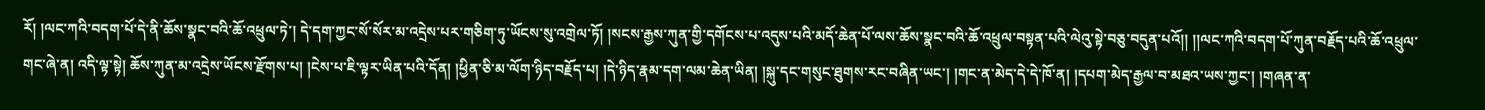རོ། །ལང་ཀའི་བདག་པོ་དེ་ནི་ཆོས་སྣང་བའི་ཆོ་འཕྲུལ་ཏེ་། དེ་དག་ཀྱང་སོ་སོར་མ་འདྲེས་པར་གཅིག་ཏུ་ཡོངས་སུ་འགྲེལ་ཏོ། །སངས་རྒྱས་ཀུན་གྱི་དགོངས་པ་འདུས་པའི་མདོ་ཆེན་པོ་ལས་ཆོས་སྣང་བའི་ཆོ་འཕྲུལ་བསྟན་པའི་ལེའུ་སྟེ་བཅུ་བདུན་པའོ།། །།ལང་ཀའི་བདག་པོ་ཀུན་བརྗོད་པའི་ཆོ་འཕྲུལ་གང་ཞེ་ན། འདི་ལྟ་སྟེ། ཆོས་ཀུན་མ་འདྲེས་ཡོངས་རྫོགས་པ། །ངེས་པ་ཇི་ལྟར་ཡིན་པའི་དོན། །ཕྱིན་ཅི་མ་ལོག་ཉིད་བརྗོད་པ། །དེ་ཉིད་རྣམ་དག་ལམ་ཆེན་ཡིན། །སྐུ་དང་གསུང་ཐུགས་རང་བཞིན་ཡང་། །གང་ན་མེད་དེ་དེ་ཁོ་ན། །དཔག་མེད་རྒྱལ་བ་མཐའ་ཡས་ཀྱང་། །གཞན་ན་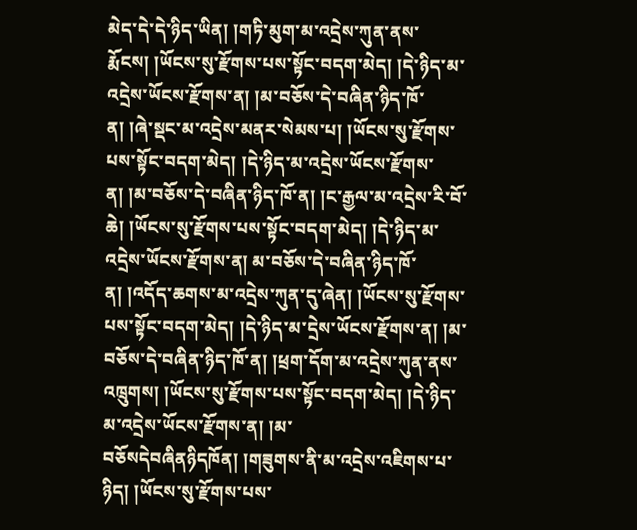མེད་དེ་དེ་ཉིད་ཡིན། །གཏི་མུག་མ་འདྲེས་ཀུན་ནས་རྨོངས། །ཡོངས་སུ་རྫོགས་པས་སྟོང་བདག་མེད། །དེ་ཉིད་མ་འདྲེས་ཡོངས་རྫོགས་ན། །མ་བཅོས་དེ་བཞིན་ཉིད་ཁོ་ན། །ཞེ་སྡང་མ་འདྲེས་མནར་སེམས་པ། །ཡོངས་སུ་རྫོགས་པས་སྟོང་བདག་མེད། །དེ་ཉིད་མ་འདྲེས་ཡོངས་རྫོགས་ན། །མ་བཅོས་དེ་བཞིན་ཉིད་ཁོ་ན། །ང་རྒྱལ་མ་འདྲེས་རི་བོ་ཆེ། །ཡོངས་སུ་རྫོགས་པས་སྟོང་བདག་མེད། །དེ་ཉིད་མ་འདྲེས་ཡོངས་རྫོགས་ན། མ་བཅོས་དེ་བཞིན་ཉིད་ཁོ་ན། །འདོད་ཆགས་མ་འདྲེས་ཀུན་དུ་ཞེན། །ཡོངས་སུ་རྫོགས་པས་སྟོང་བདག་མེད། །དེ་ཉིད་མ་དྲེས་ཡོངས་རྫོགས་ན། །མ་བཅོས་དེ་བཞིན་ཉིད་ཁོ་ན། །ཕྲག་དོག་མ་འདྲེས་ཀུན་ནས་འཁྲུགས། །ཡོངས་སུ་རྫོགས་པས་སྟོང་བདག་མེད། །དེ་ཉིད་མ་འདྲེས་ཡོངས་རྫོགས་ན། །མ་བཅོསདེབཞིནཉིདཁོན། །གཟུགས་ནི་མ་འདྲེས་འཇིགས་པ་ཉིད། །ཡོངས་སུ་རྫོགས་པས་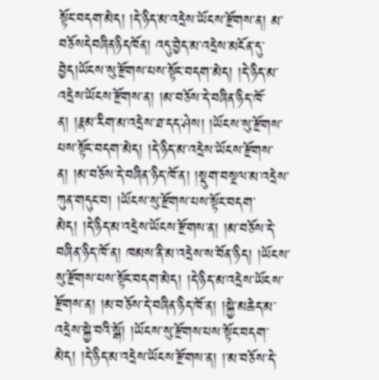སྟོང་བདག་མེད། །དེ་ཉིད་མ་འདྲེས་ཡོངས་རྫོགས་ན། མ་བཅོསདེབཞིནཉིདཁོན། འདུ་བྱེད་མ་འདྲེས་མངོན་དུ་བྱེད།ཡོངས་སུ་རྫོགས་པས་སྟོང་བདག་མེད། །དེ་ཉིད་མ་འདྲེས་ཡོངས་རྫོགས་ན། །མ་བཅོས་དེ་བཞིན་ཉིད་ཁོ་ན། །རྣམ་རིག་མ་འདྲེས་ཐ་དད་ཤེས། །ཡོངས་སུ་རྫོགས་པས་སྟོང་བདག་མེད། །དེ་ཉིད་མ་འདྲེས་ཡོངས་རྫོགས་ན། །མ་བཅོས་དེ་བཞིན་ཉིད་ཁོ་ན། །སྡུག་བསྔལ་མ་འདྲེས་ཀུན་གདུང་བ། །ཡོངས་སུ་རྫོགས་པས་སྟོང་བདག་མེད། །དེ་ཉིད་མ་འདྲེས་ཡོངས་རྫོགས་ན། །མ་བཅོས་དེ་བཞིན་ཉིད་ཁོ་ན། ཁམས་ནི་མ་འདྲེས་ས་བོན་ཉིད། །ཡོངས་སུ་རྫོགས་པས་སྟོང་བདག་མེད། །དེ་ཉིད་མ་འདྲེས་ཡོངས་རྫོགས་ན། །མ་བཅོས་དེ་བཞིན་ཉིད་ཁོ་ན། །སྐྱེ་མཆེད་མ་འདྲེས་སྐྱེ་བའི་སྒོ། །ཡོངས་སུ་རྫོགས་པས་སྟོང་བདག་མེད། །དེ་ཉིད་མ་འདྲེས་ཡོངས་རྫོགས་ན། །་མ་བཅོས་དེ་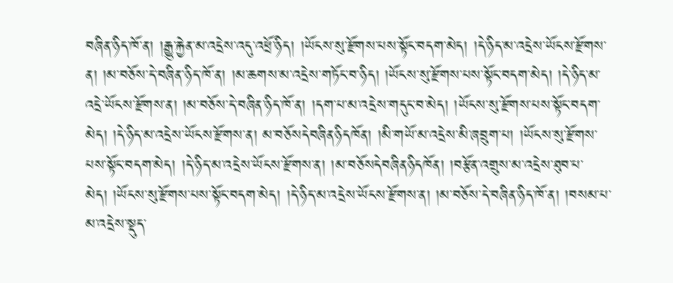བཞིན་ཉིད་ཁོ་ན། །རྒྱུ་རྐྱེན་མ་འདྲེས་འདུ་འཕྲོ་ཉིད། །ཡོངས་སུ་རྫོགས་པས་སྟོང་བདག་མེད། །དེ་ཉིད་མ་འདྲེས་ཡོངས་རྫོགས་ན། །མ་བཅོས་དེ་བཞིན་ཉིད་ཁོ་ན། །མ་ཆགས་མ་འདྲེས་གཏོང་བ་ཉིད། །ཡོངས་སུ་རྫོགས་པས་སྟོང་བདག་མེད། །དེ་ཉིད་མ་འདྲེ་ཡོངས་རྫོགས་ན། །མ་བཅོས་དེ་བཞིན་ཉིད་ཁོ་ན། །དག་པ་མ་འདྲེས་གདུང་བ་མེད། །ཡོངས་སུ་རྫོགས་པས་སྟོང་བདག་མེད། །དེ་ཉིད་མ་འདྲེས་ཡོངས་རྫོགས་ན། མ་བཅོསདེབཞིནཉིདཁོན། །མི་གཡོ་མ་འདྲེས་མི་ཞབྲུག་པ། །ཡོངས་སུ་རྫོགས་པས་སྟོང་བདག་མེད། །དེ་ཉིད་མ་འདྲེས་ཡོངས་རྫོགས་ན། །མ་བཅོསདེབཞིནཉིདཁོན། །བརྩོན་འགྲུས་མ་འདྲེས་ཐུབ་པ་མེད། །ཡོངས་སུ་རྫོགས་པས་སྟོང་བདག་མེད། །དེ་ཉིད་མ་འདྲེས་ཡོངས་རྫོགས་ན། །མ་བཅོས་དེ་བཞིན་ཉིད་ཁོ་ན། །བསམ་པ་མ་འདྲེས་སྡུད་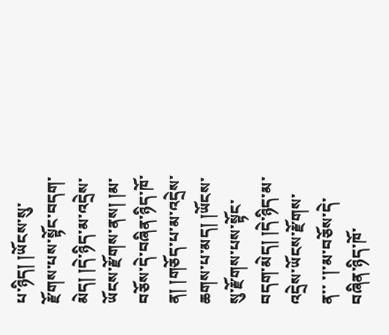པ་ཉིད། །ཡོངས་སུ་རྫོགས་པས་སྟོང་བདག་མེད། །དེ་ཉིད་མ་འདྲེས་ཡོངས་རྫོགས་ནས། །མ་བཅོས་དེ་བཞིན་ཉིད་ཁོ་ན། །གཅོད་པ་མ་འདྲེས་ཆགས་པ་མད། །ཡོངས་སུ་རྫོགས་པས་སྟོང་བདག་མེད། །དེ་ཉིད་མ་འདྲེས་ཡོངས་རྫོགས་ན་་ ་།་མ་བཅོས་དེ་བཞིན་ཉིད་ཁོ་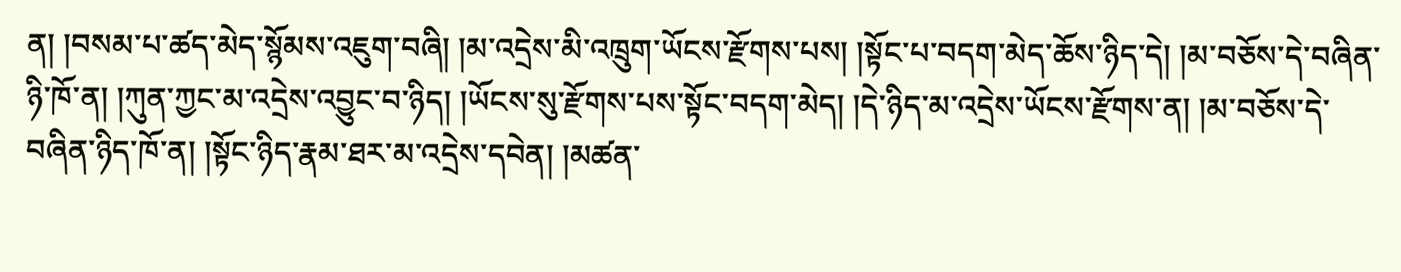ན། །བསམ་པ་ཚད་མེད་སྙོམས་འཇུག་བཞི། །མ་འདྲེས་མི་འཁྲུག་ཡོངས་རྫོགས་པས། །སྟོང་པ་བདག་མེད་ཆོས་ཉིད་དེ། །མ་བཅོས་དེ་བཞིན་ཉི་ཁོ་ན། །ཀུན་ཀྱང་མ་འདྲེས་འབྱུང་བ་ཉིད། །ཡོངས་སུ་རྫོགས་པས་སྟོང་བདག་མེད། །དེ་ཉིད་མ་འདྲེས་ཡོངས་རྫོགས་ན། །མ་བཅོས་དེ་བཞིན་ཉིད་ཁོ་ན། །སྟོང་ཉིད་རྣམ་ཐར་མ་འདྲེས་དབེན། །མཚན་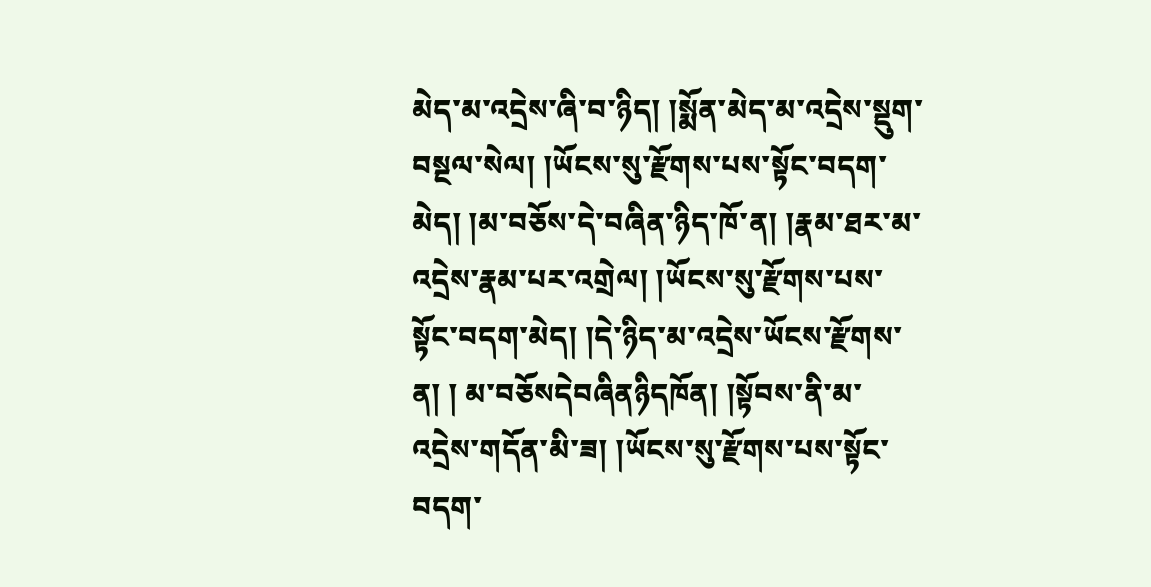མེད་མ་འདྲེས་ཞི་བ་ཉིད། །སྨོན་མེད་མ་འདྲེས་སྡུག་བསྔལ་སེལ། །ཡོངས་སུ་རྫོགས་པས་སྟོང་བདག་མེད། །མ་བཅོས་དེ་བཞིན་ཉིད་ཁོ་ན། །རྣམ་ཐར་མ་འདྲེས་རྣམ་པར་འགྲེལ། །ཡོངས་སུ་རྫོགས་པས་སྟོང་བདག་མེད། །དེ་ཉིད་མ་འདྲེས་ཡོངས་རྫོགས་ན། ། མ་བཅོསདེབཞིནཉིདཁོན། །སྟོབས་ནི་མ་འདྲེས་གདོན་མི་ཟ། །ཡོངས་སུ་རྫོགས་པས་སྟོང་བདག་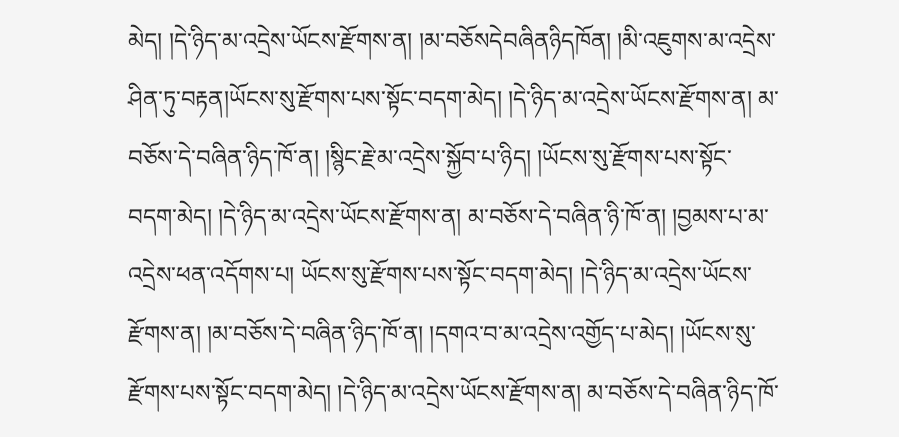མེད། །དེ་ཉིད་མ་འདྲེས་ཡོངས་རྫོགས་ན། །མ་བཅོསདེབཞིནཉིདཁོན། །མི་འཇུགས་མ་འདྲེས་ཤིན་ཏུ་བརྟན།ཡོངས་སུ་རྫོགས་པས་སྟོང་བདག་མེད། །དེ་ཉིད་མ་འདྲེས་ཡོངས་རྫོགས་ན། མ་བཅོས་དེ་བཞིན་ཉིད་ཁོ་ན། །སྙིང་རྗེ་མ་འདྲེས་སྐྱོབ་པ་ཉིད། །ཡོངས་སུ་རྫོགས་པས་སྟོང་བདག་མེད། །དེ་ཉིད་མ་འདྲེས་ཡོངས་རྫོགས་ན། མ་བཅོས་དེ་བཞིན་ཉི་ཁོ་ན། །བྱམས་པ་མ་འདྲེས་ཕན་འདོགས་པ། ཡོངས་སུ་རྫོགས་པས་སྟོང་བདག་མེད། །དེ་ཉིད་མ་འདྲེས་ཡོངས་རྫོགས་ན། །མ་བཅོས་དེ་བཞིན་ཉིད་ཁོ་ན། །དགའ་བ་མ་འདྲེས་འགྱོད་པ་མེད། །ཡོངས་སུ་རྫོགས་པས་སྟོང་བདག་མེད། །དེ་ཉིད་མ་འདྲེས་ཡོངས་རྫོགས་ན། མ་བཅོས་དེ་བཞིན་ཉིད་ཁོ་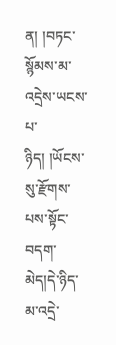ན། །བཏང་སྙོམས་མ་འདྲེས་ཡངས་པ་ཉིད། །ཡོངས་སུ་རྫོགས་པས་སྟོང་བདག་མེད།དེ་ཉིད་མ་འདྲེ་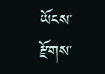ཡོངས་རྫོགས་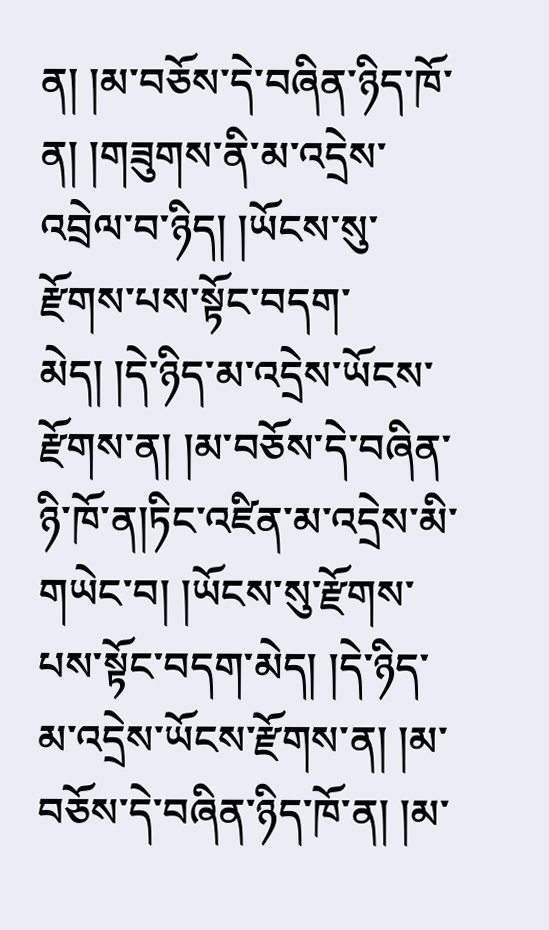ན། །མ་བཅོས་དེ་བཞིན་ཉིད་ཁོ་ན། །གཟུགས་ནི་མ་འདྲེས་འབྲེལ་བ་ཉིད། །ཡོངས་སུ་རྫོགས་པས་སྟོང་བདག་མེད། །དེ་ཉིད་མ་འདྲེས་ཡོངས་རྫོགས་ན། །མ་བཅོས་དེ་བཞིན་ཉི་ཁོ་ན།ཏིང་འཛིན་མ་འདྲེས་མི་གཡེང་བ། །ཡོངས་སུ་རྫོགས་པས་སྟོང་བདག་མེད། །དེ་ཉིད་མ་འདྲེས་ཡོངས་རྫོགས་ན། །མ་བཅོས་དེ་བཞིན་ཉིད་ཁོ་ན། །མ་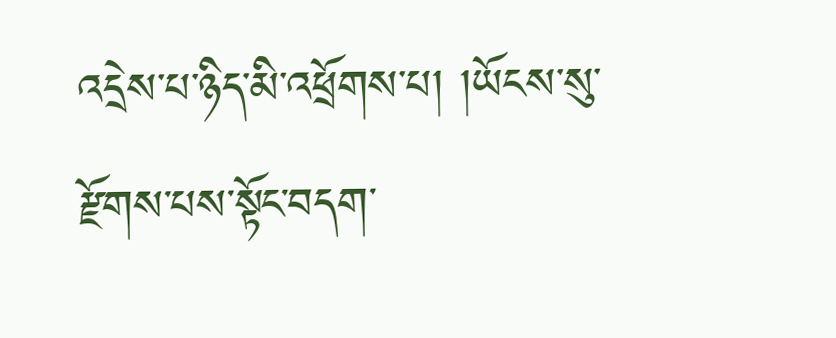འདྲེས་པ་ཉིད་མི་འཕྲོགས་པ། །ཡོངས་སུ་རྫོགས་པས་སྟོང་བདག་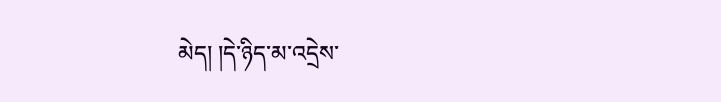མེད། །དེ་ཉིད་མ་འདྲེས་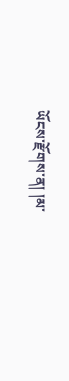ཡོངས་རྫོགས་ན། །མ་